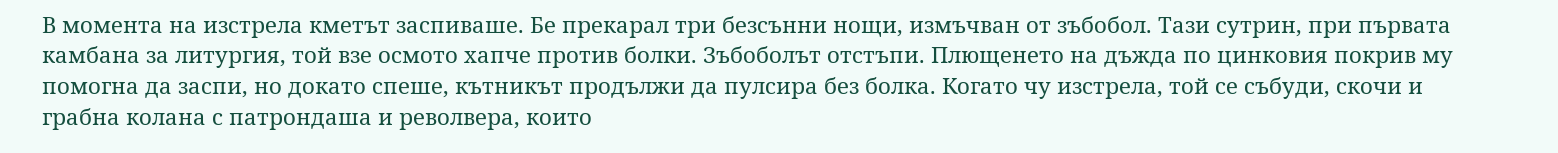В момента на изстрела кметът заспиваше. Бе прекарал три безсънни нощи, измъчван от зъбобол. Тази сутрин, при първата камбана за литургия, той взе осмото хапче против болки. Зъбоболът отстъпи. Плющенето на дъжда по цинковия покрив му помогна да заспи, но докато спеше, кътникът продължи да пулсира без болка. Когато чу изстрела, той се събуди, скочи и грабна колана с патрондаша и револвера, които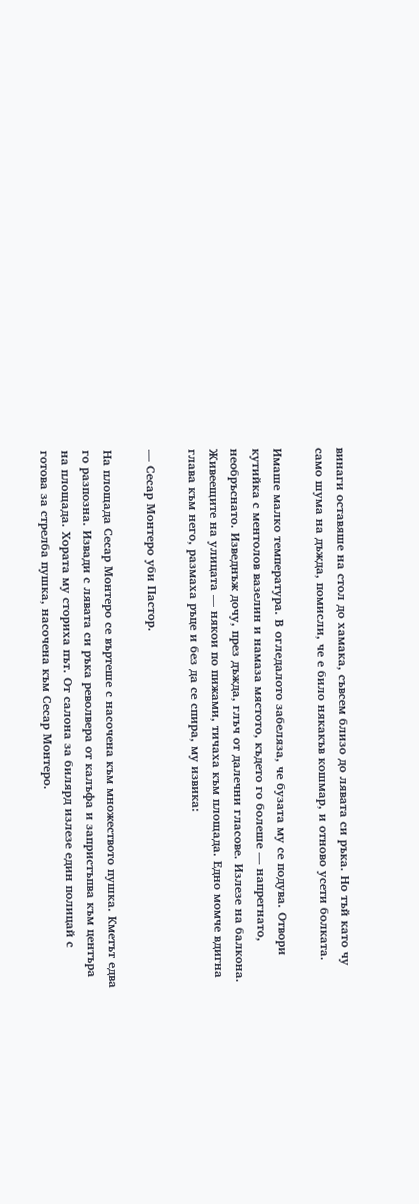винаги оставяше на стол до хамака, съвсем близо до лявата си ръка. Но тъй като чу само шума на дъжда, помисли, че е било някакъв кошмар, и отново усети болката.

Имаше малко температура. В огледалото забеляза, че бузата му се подува. Отвори кутийка с ментолов вазелин и намаза мястото, където го болеше — напрегнато, необръснато. Изведнъж дочу, през дъжда, глъч от далечни гласове. Излезе на балкона. Живеещите на улицата — някои по пижами, тичаха към площада. Едно момче вдигна глава към него, размаха ръце и без да се спира, му извика:

— Сесар Монтеро уби Пастор.

На площада Сесар Монтеро се въртеше с насочена към множеството пушка. Кметът едва го разпозна. Извади с лявата си ръка револвера от калъфа и запристъпва към центъра на площада. Хората му сториха път. От салона за билярд излезе един полицай с готова за стрелба пушка, насочена към Сесар Монтеро.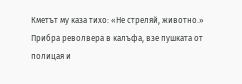Кметът му каза тихо: «Не стреляй, животно.» Прибра револвера в калъфа, взе пушката от полицая и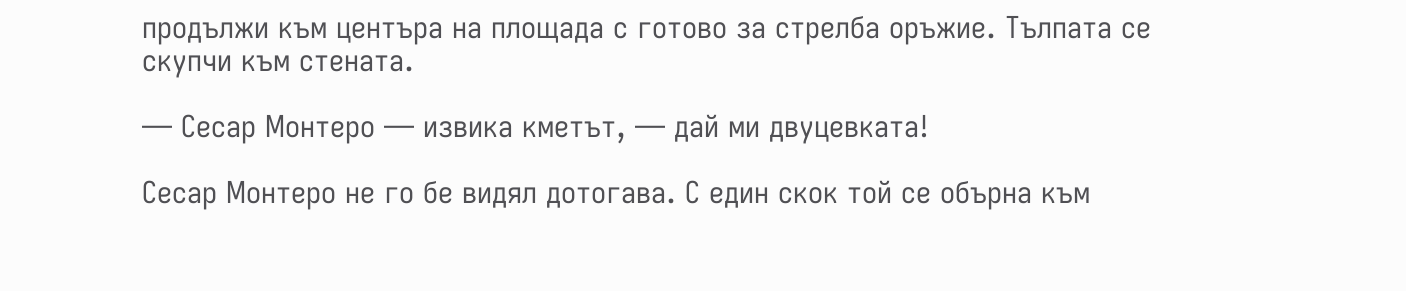продължи към центъра на площада с готово за стрелба оръжие. Тълпата се скупчи към стената.

— Сесар Монтеро — извика кметът, — дай ми двуцевката!

Сесар Монтеро не го бе видял дотогава. С един скок той се обърна към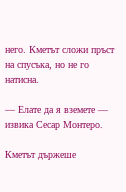него. Кметът сложи пръст на спусъка, но не го натисна.

— Елате да я вземете — извика Сесар Монтеро.

Кметът държеше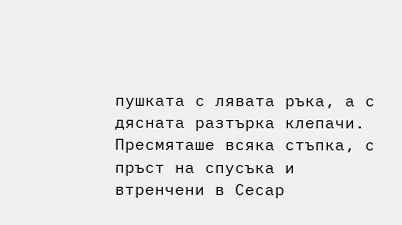пушката с лявата ръка, а с дясната разтърка клепачи. Пресмяташе всяка стъпка, с пръст на спусъка и втренчени в Сесар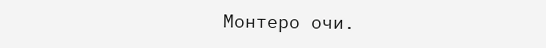Монтеро очи.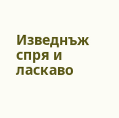Изведнъж спря и ласкаво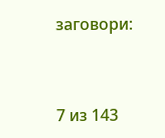заговори:



7 из 143